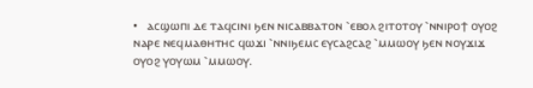•   ⲁⲥϣⲱⲡⲓ ⲇⲉ ⲧⲁϥⲥⲓⲛⲓ ϧⲉⲛ ⲛⲓⲥⲁⲃⲃⲁⲧⲟⲛ ⳿ⲉⲃⲟⲗ ϩⲓⲧⲟⲧⲟⲩ ⳿ⲛⲛⲓⲣⲟϯ ⲟⲩⲟϩ ⲛⲁⲣⲉ ⲛⲉϥⲙⲁⲑⲏⲧⲏⲥ ϥⲱϫⲓ ⳿ⲛⲛⲓϧⲉⲙⲥ ⲉⲩⲥⲁϩⲥⲁϩ ⳿ⲙⲙⲱⲟⲩ ϧⲉⲛ ⲛⲟⲩϫⲓϫ ⲟⲩⲟϩ ⲩⲟⲩⲱⲙ ⳿ⲙⲙⲱⲟⲩ.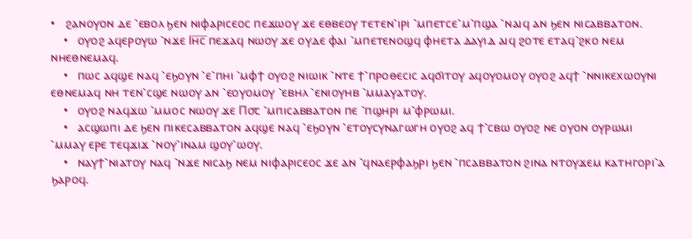•   ϩⲁⲛⲟⲩⲟⲛ ⲇⲉ ⳿ⲉⲃⲟⲗ ϧⲉⲛ ⲛⲓⲫⲁⲣⲓⲥⲉⲟⲥ ⲡⲉϫⲱⲟⲩ ϫⲉ ⲉⲑⲃⲉⲟⲩ ⲧⲉⲧⲉⲛ⳿ⲓⲣⲓ ⳿ⲙⲡⲉⲧⲥⲉ⳿ⲙ⳿ⲡϣⲁ ⳿ⲛⲁⲓϥ ⲁⲛ ϧⲉⲛ ⲛⲓⲥⲁⲃⲃⲁⲧⲟⲛ.
    •   ⲟⲩⲟϩ ⲁϥⲉⲣⲟⲩⲱ ⳿ⲛϫⲉ Ⲓⲏ̅ⲥ̅ ⲡⲉϫⲁϥ ⲛⲱⲟⲩ ϫⲉ ⲟⲩⲇⲉ ⲫⲁⲓ ⳿ⲙⲡⲉⲧⲉⲛⲟϣϥ ⲫⲏⲉⲧⲁ ⲇⲁⲩⲓⲇ ⲁⲓϥ ϩⲟⲧⲉ ⲉⲧⲁϥ⳿ϩⲕⲟ ⲛⲉⲙ ⲛⲏⲉⲑⲛⲉⲙⲁϥ.
    •   ⲡⲱⲥ ⲁϥϣⲉ ⲛⲁϥ ⳿ⲉϧⲟⲩⲛ ⳿ⲉ⳿ⲡⲏⲓ ⳿ⲙⲫϯ ⲟⲩⲟϩ ⲛⲓⲱⲓⲕ ⳿ⲛⲧⲉ ϯ⳿ⲡⲣⲟⲑⲉⲥⲓⲥ ⲁϥϭⲓⲧⲟⲩ ⲁϥⲟⲩⲟⲙⲟⲩ ⲟⲩⲟϩ ⲁϥϯ ⳿ⲛⲛⲓⲕⲉⲭⲱⲟⲩⲛⲓ ⲉⲑⲛⲉⲙⲁϥ ⲛⲏ ⲧⲉⲛ⳿ⲥϣⲉ ⲛⲱⲟⲩ ⲁⲛ ⳿ⲉⲟⲩⲟⲙⲟⲩ ⳿ⲉⲃⲏⲗ ⳿ⲉⲛⲓⲟⲩⲏⲃ ⳿ⲙⲙⲁⲩⲁⲧⲟⲩ.
    •   ⲟⲩⲟϩ ⲛⲁϥϫⲱ ⳿ⲙⲙⲟⲥ ⲛⲱⲟⲩ ϫⲉ Ⲡ⳪ ⳿ⲙⲡⲓⲥⲁⲃⲃⲁⲧⲟⲛ ⲡⲉ ⳿ⲡϣⲏⲣⲓ ⲙ⳿ⲫⲣⲱⲙⲓ.
    •   ⲁⲥϣⲱⲡⲓ ⲇⲉ ϧⲉⲛ ⲡⲓⲕⲉⲥⲁⲃⲃⲁⲧⲟⲛ ⲁϥϣⲉ ⲛⲁϥ ⳿ⲉϧⲟⲩⲛ ⳿ⲉⲧⲟⲩⲥⲩⲛⲁⲅⲱⲅⲏ ⲟⲩⲟϩ ⲁϥ ϯ⳿ⲥⲃⲱ ⲟⲩⲟϩ ⲛⲉ ⲟⲩⲟⲛ ⲟⲩⲣⲱⲙⲓ ⳿ⲙⲙⲁⲩ ⲉⲣⲉ ⲧⲉϥϫⲓϫ ⳿ⲛⲟⲩ⳿ⲓⲛⲁⲙ ϣⲟⲩ⳿ⲱⲟⲩ.
    •   ⲛⲁⲩϯ⳿ⲛⲓⲁⲧⲟⲩ ⲛⲁϥ ⳿ⲛϫⲉ ⲛⲓⲥⲁϧ ⲛⲉⲙ ⲛⲓⲫⲁⲣⲓⲥⲉⲟⲥ ϫⲉ ⲁⲛ ⳿ϥⲛⲁⲉⲣⲫⲁϧⲣⲓ ϧⲉⲛ ⳿ⲡⲥⲁⲃⲃⲁⲧⲟⲛ ϩⲓⲛⲁ ⲛⲧⲟⲩϫⲉⲙ ⲕⲁⲧⲏⲅⲟⲣⲓ⳿ⲁ ϧⲁⲣⲟϥ.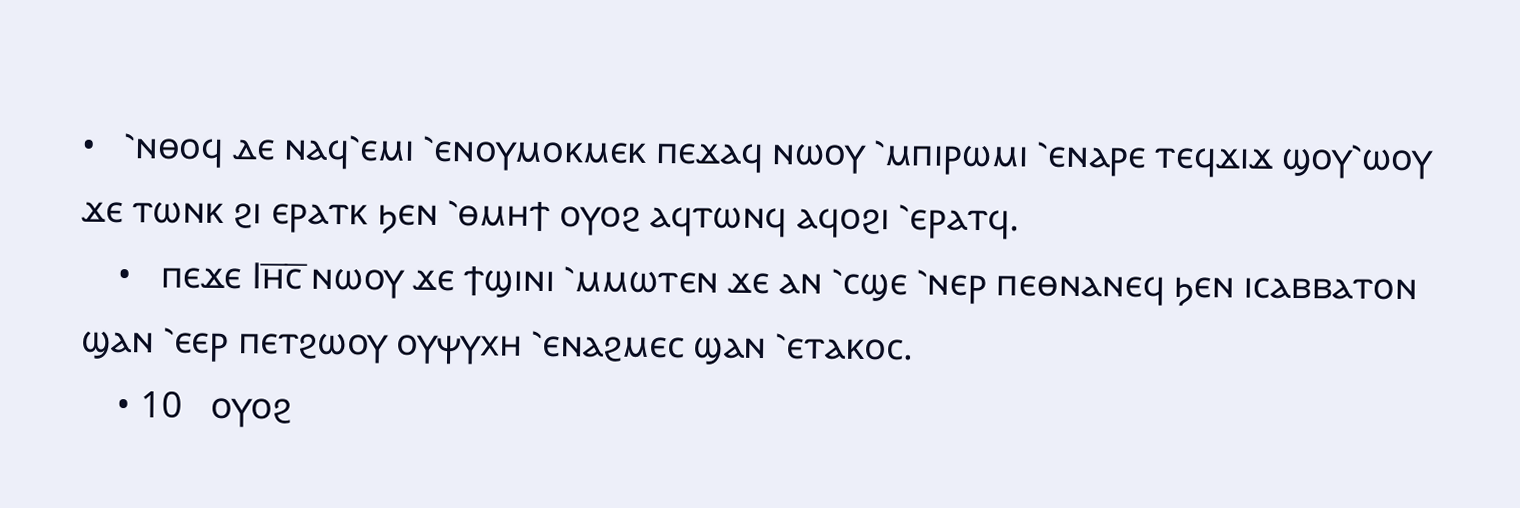•   ⳿ⲛⲑⲟϥ ⲇⲉ ⲛⲁϥ⳿ⲉⲙⲓ ⳿ⲉⲛⲟⲩⲙⲟⲕⲙⲉⲕ ⲡⲉϫⲁϥ ⲛⲱⲟⲩ ⳿ⲙⲡⲓⲣⲱⲙⲓ ⳿ⲉⲛⲁⲣⲉ ⲧⲉϥϫⲓϫ ϣⲟⲩ⳿ⲱⲟⲩ ϫⲉ ⲧⲱⲛⲕ ϩⲓ ⲉⲣⲁⲧⲕ ϧⲉⲛ ⳿ⲑⲙⲏϯ ⲟⲩⲟϩ ⲁϥⲧⲱⲛϥ ⲁϥⲟϩⲓ ⳿ⲉⲣⲁⲧϥ.
    •   ⲡⲉϫⲉ Ⲓⲏ̅ⲥ̅ ⲛⲱⲟⲩ ϫⲉ ϯϣⲓⲛⲓ ⳿ⲙⲙⲱⲧⲉⲛ ϫⲉ ⲁⲛ ⳿ⲥϣⲉ ⳿ⲛⲉⲣ ⲡⲉⲑⲛⲁⲛⲉϥ ϧⲉⲛ ⲓⲥⲁⲃⲃⲁⲧⲟⲛ ϣⲁⲛ ⳿ⲉⲉⲣ ⲡⲉⲧϩⲱⲟⲩ ⲟⲩⲯⲩⲭⲏ ⳿ⲉⲛⲁϩⲙⲉⲥ ϣⲁⲛ ⳿ⲉⲧⲁⲕⲟⲥ.
    • 10   ⲟⲩⲟϩ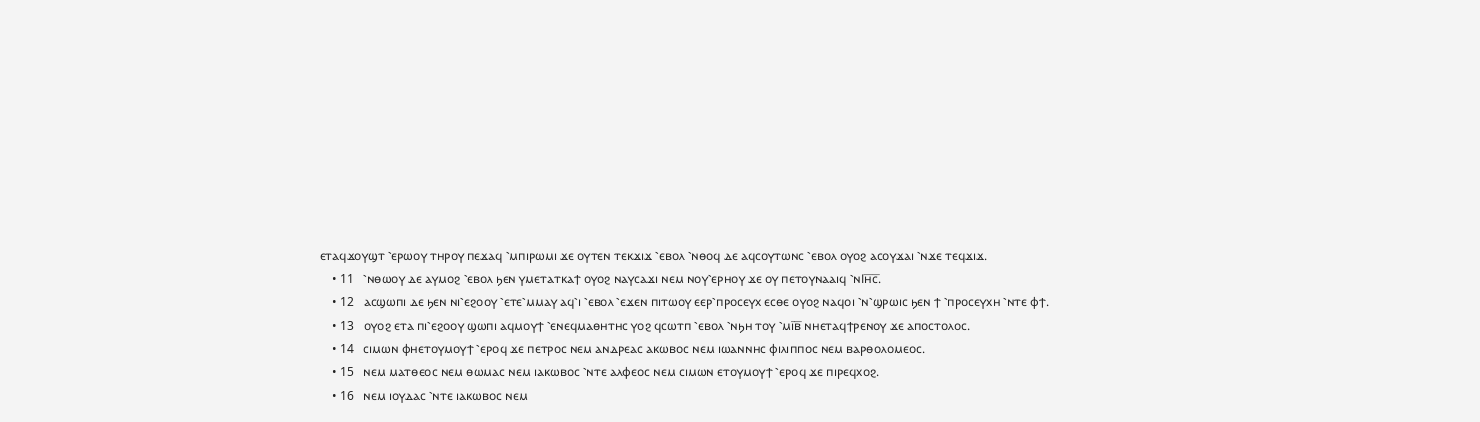ⲉⲧⲁϥϫⲟⲩϣⲧ ⳿ⲉⲣⲱⲟⲩ ⲧⲏⲣⲟⲩ ⲡⲉϫⲁϥ ⳿ⲙⲡⲓⲣⲱⲙⲓ ϫⲉ ⲟⲩⲧⲉⲛ ⲧⲉⲕϫⲓϫ ⳿ⲉⲃⲟⲗ ⳿ⲛⲑⲟϥ ⲇⲉ ⲁϥⲥⲟⲩⲧⲱⲛⲥ ⳿ⲉⲃⲟⲗ ⲟⲩⲟϩ ⲁⲥⲟⲩϫⲁⲓ ⳿ⲛϫⲉ ⲧⲉϥϫⲓϫ.
    • 11   ⳿ⲛⲑⲱⲟⲩ ⲇⲉ ⲁⲩⲙⲟϩ ⳿ⲉⲃⲟⲗ ϧⲉⲛ ⲩⲙⲉⲧⲁⲧⲕⲁϯ ⲟⲩⲟϩ ⲛⲁⲩⲥⲁϫⲓ ⲛⲉⲙ ⲛⲟⲩ⳿ⲉⲣⲏⲟⲩ ϫⲉ ⲟⲩ ⲡⲉⲧⲟⲩⲛⲁⲁⲓϥ ⳿ⲛⲒⲏ̅ⲥ̅.
    • 12   ⲁⲥϣⲱⲡⲓ ⲇⲉ ϧⲉⲛ ⲛⲓ⳿ⲉϩⲟⲟⲩ ⳿ⲉⲧⲉ⳿ⲙⲙⲁⲩ ⲁϥ⳿ⲓ ⳿ⲉⲃⲟⲗ ⳿ⲉϫⲉⲛ ⲡⲓⲧⲱⲟⲩ ⲉⲉⲣ⳿ⲡⲣⲟⲥⲉⲩⲭ ⲉⲥⲑⲉ ⲟⲩⲟϩ ⲛⲁϥⲟⲓ ⳿ⲛ⳿ϣⲣⲱⲓⲥ ϧⲉⲛ ϯ ⳿ⲡⲣⲟⲥⲉⲩⲭⲏ ⳿ⲛⲧⲉ ⲫϯ.
    • 13   ⲟⲩⲟϩ ⲉⲧⲁ ⲡⲓ⳿ⲉϩⲟⲟⲩ ϣⲱⲡⲓ ⲁϥⲙⲟⲩϯ ⳿ⲉⲛⲉϥⲙⲁⲑⲏⲧⲏⲥ ⲩⲟϩ ϥⲥⲱⲧⲡ ⳿ⲉⲃⲟⲗ ⳿ⲛϧⲏ ⲧⲟⲩ ⳿ⲙⲓ̅ⲃ̅ ⲛⲏⲉⲧⲁϥϯⲣⲉⲛⲟⲩ ϫⲉ ⲁⲡⲟⲥⲧⲟⲗⲟⲥ.
    • 14   ⲥⲓⲙⲱⲛ ⲫⲏⲉⲧⲟⲩⲙⲟⲩϯ ⳿ⲉⲣⲟϥ ϫⲉ ⲡⲉⲧⲣⲟⲥ ⲛⲉⲙ ⲁⲛⲇⲣⲉⲁⲥ ⲁⲕⲱⲃⲟⲥ ⲛⲉⲙ ⲓⲱⲁⲛⲛⲏⲥ ⲫⲓⲗⲓⲡⲡⲟⲥ ⲛⲉⲙ ⲃⲁⲣⲑⲟⲗⲟⲙⲉⲟⲥ.
    • 15   ⲛⲉⲙ ⲙⲁⲧⲑⲉⲟⲥ ⲛⲉⲙ ⲑⲱⲙⲁⲥ ⲛⲉⲙ ⲓⲁⲕⲱⲃⲟⲥ ⳿ⲛⲧⲉ ⲁⲗⲫⲉⲟⲥ ⲛⲉⲙ ⲥⲓⲙⲱⲛ ⲉⲧⲟⲩⲙⲟⲩϯ ⳿ⲉⲣⲟϥ ϫⲉ ⲡⲓⲣⲉϥⲭⲟϩ.
    • 16   ⲛⲉⲙ ⲓⲟⲩⲇⲁⲥ ⳿ⲛⲧⲉ ⲓⲁⲕⲱⲃⲟⲥ ⲛⲉⲙ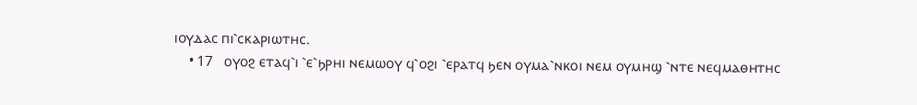ⲓⲟⲩⲇⲁⲥ ⲡⲓ⳿ⲥⲕⲁⲣⲓⲱⲧⲏⲥ.
    • 17   ⲟⲩⲟϩ ⲉⲧⲁϥ⳿ⲓ ⳿ⲉ⳿ϧⲣⲏⲓ ⲛⲉⲙⲱⲟⲩ ϥ⳿ⲟϩⲓ ⳿ⲉⲣⲁⲧϥ ϧⲉⲛ ⲟⲩⲙⲁ⳿ⲛⲕⲟⲓ ⲛⲉⲙ ⲟⲩⲙⲏϣ ⳿ⲛⲧⲉ ⲛⲉϥⲙⲁⲑⲏⲧⲏⲥ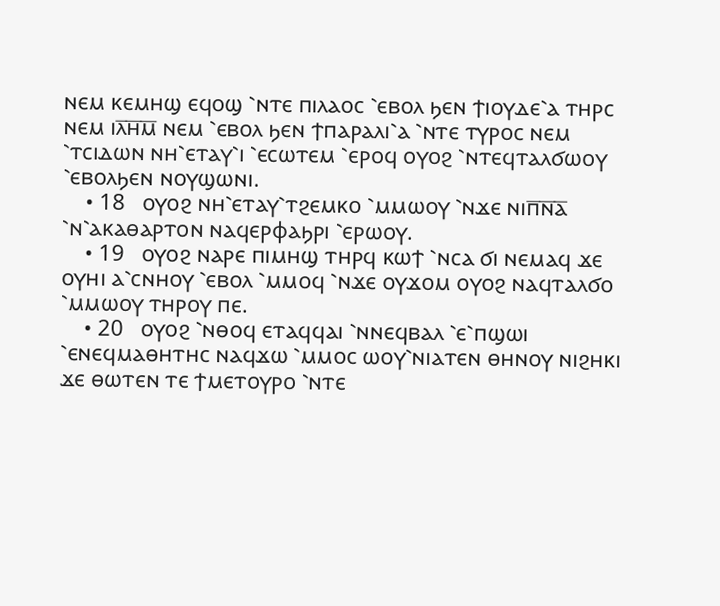ⲛⲉⲙ ⲕⲉⲙⲏϣ ⲉϥⲟϣ ⳿ⲛⲧⲉ ⲡⲓⲗⲁⲟⲥ ⳿ⲉⲃⲟⲗ ϧⲉⲛ ϯⲓⲟⲩⲇⲉ⳿ⲁ ⲧⲏⲣⲥ ⲛⲉⲙ ⲓⲗ̅ⲏ̅ⲙ̅ ⲛⲉⲙ ⳿ⲉⲃⲟⲗ ϧⲉⲛ ϯⲡⲁⲣⲁⲗⲓ⳿ⲁ ⳿ⲛⲧⲉ ⲧⲩⲣⲟⲥ ⲛⲉⲙ ⳿ⲧⲥⲓⲇⲱⲛ ⲛⲏ⳿ⲉⲧⲁⲩ⳿ⲓ ⳿ⲉⲥⲱⲧⲉⲙ ⳿ⲉⲣⲟϥ ⲟⲩⲟϩ ⳿ⲛⲧⲉϥⲧⲁⲗϭⲱⲟⲩ ⳿ⲉⲃⲟⲗϧⲉⲛ ⲛⲟⲩϣⲱⲛⲓ.
    • 18   ⲟⲩⲟϩ ⲛⲏ⳿ⲉⲧⲁⲩ⳿ⲧϩⲉⲙⲕⲟ ⳿ⲙⲙⲱⲟⲩ ⳿ⲛϫⲉ ⲛⲓⲡ̅ⲛ̅ⲁ̅ ⳿ⲛ⳿ⲁⲕⲁⲑⲁⲣⲧⲟⲛ ⲛⲁϥⲉⲣⲫⲁϧⲣⲓ ⳿ⲉⲣⲱⲟⲩ.
    • 19   ⲟⲩⲟϩ ⲛⲁⲣⲉ ⲡⲓⲙⲏϣ ⲧⲏⲣϥ ⲕⲱϯ ⳿ⲛⲥⲁ ϭⲓ ⲛⲉⲙⲁϥ ϫⲉ ⲟⲩⲏⲓ ⲁ⳿ⲥⲛⲏⲟⲩ ⳿ⲉⲃⲟⲗ ⳿ⲙⲙⲟϥ ⳿ⲛϫⲉ ⲟⲩϫⲟⲙ ⲟⲩⲟϩ ⲛⲁϥⲧⲁⲗϭⲟ ⳿ⲙⲙⲱⲟⲩ ⲧⲏⲣⲟⲩ ⲡⲉ.
    • 20   ⲟⲩⲟϩ ⳿ⲛⲑⲟϥ ⲉⲧⲁϥϥⲁⲓ ⳿ⲛⲛⲉϥⲃⲁⲗ ⳿ⲉ⳿ⲡϣⲱⲓ ⳿ⲉⲛⲉϥⲙⲁⲑⲏⲧⲏⲥ ⲛⲁϥϫⲱ ⳿ⲙⲙⲟⲥ ⲱⲟⲩ⳿ⲛⲓⲁⲧⲉⲛ ⲑⲏⲛⲟⲩ ⲛⲓϩⲏⲕⲓ ϫⲉ ⲑⲱⲧⲉⲛ ⲧⲉ ϯⲙⲉⲧⲟⲩⲣⲟ ⳿ⲛⲧⲉ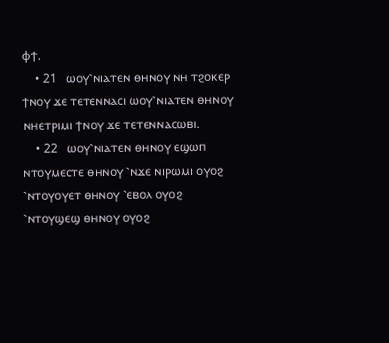ⲫϯ.
    • 21   ⲱⲟⲩ⳿ⲛⲓⲁⲧⲉⲛ ⲑⲏⲛⲟⲩ ⲛⲏ ⲧϩⲟⲕⲉⲣ ϯⲛⲟⲩ ϫⲉ ⲧⲉⲧⲉⲛⲛⲁⲥⲓ ⲱⲟⲩ⳿ⲛⲓⲁⲧⲉⲛ ⲑⲏⲛⲟⲩ ⲛⲏⲉⲧⲣⲓⲙⲓ ϯⲛⲟⲩ ϫⲉ ⲧⲉⲧⲉⲛⲛⲁⲥⲱⲃⲓ.
    • 22   ⲱⲟⲩ⳿ⲛⲓⲁⲧⲉⲛ ⲑⲏⲛⲟⲩ ⲉϣⲱⲡ ⲛⲧⲟⲩⲙⲉⲥⲧⲉ ⲑⲏⲛⲟⲩ ⳿ⲛϫⲉ ⲛⲓⲣⲱⲙⲓ ⲟⲩⲟϩ ⳿ⲛⲧⲟⲩⲟⲩⲉⲧ ⲑⲏⲛⲟⲩ ⳿ⲉⲃⲟⲗ ⲟⲩⲟϩ ⳿ⲛⲧⲟⲩϣⲉϣ ⲑⲏⲛⲟⲩ ⲟⲩⲟϩ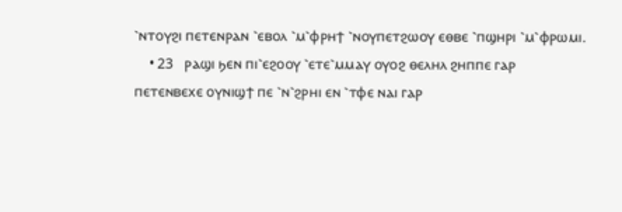⳿ⲛⲧⲟⲩϩⲓ ⲡⲉⲧⲉⲛⲣⲁⲛ ⳿ⲉⲃⲟⲗ ⳿ⲙ⳿ⲫⲣⲏϯ ⳿ⲛⲟⲩⲡⲉⲧϩⲱⲟⲩ ⲉⲑⲃⲉ ⳿ⲡϣⲏⲣⲓ ⳿ⲙ⳿ⲫⲣⲱⲙⲓ.
    • 23   ⲣⲁϣⲓ ϧⲉⲛ ⲡⲓ⳿ⲉϩⲟⲟⲩ ⳿ⲉⲧⲉ⳿ⲙⲙⲁⲩ ⲟⲩⲟϩ ⲑⲉⲗⲏⲗ ϩⲏⲡⲡⲉ ⲅⲁⲣ ⲡⲉⲧⲉⲛⲃⲉⲭⲉ ⲟⲩⲛⲓϣϯ ⲡⲉ ⳿ⲛ⳿ϩⲣⲏⲓ ⲉⲛ ⳿ⲧⲫⲉ ⲛⲁⲓ ⲅⲁⲣ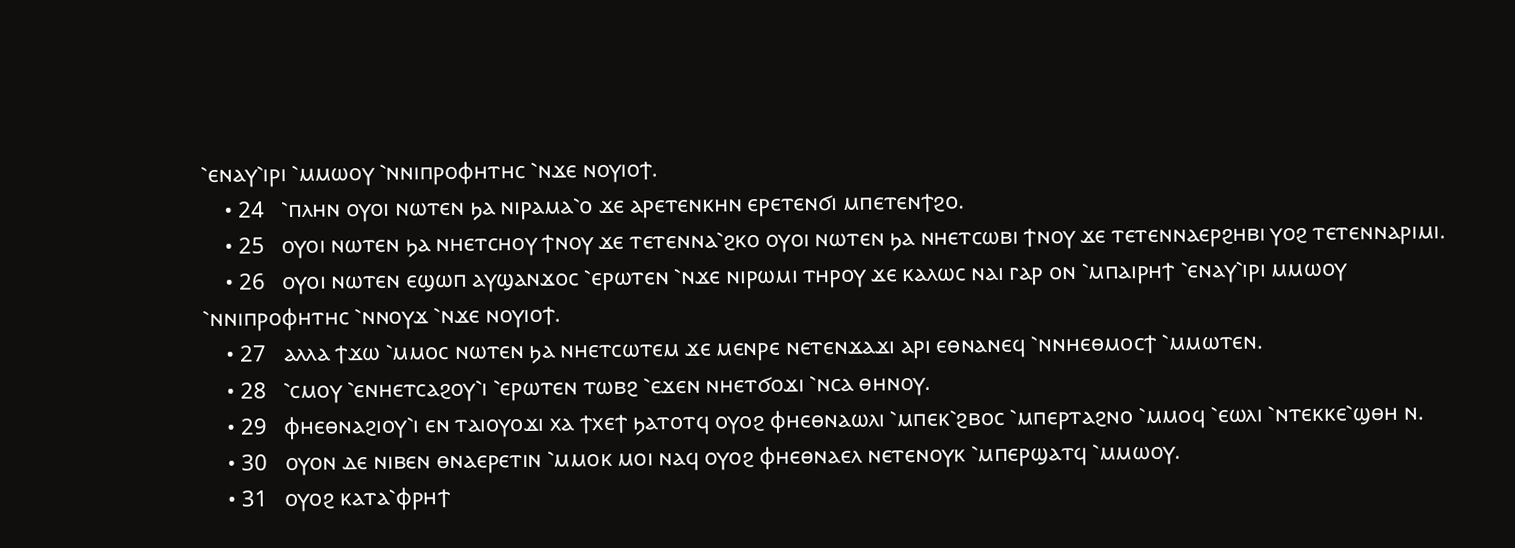⳿ⲉⲛⲁⲩ⳿ⲓⲣⲓ ⳿ⲙⲙⲱⲟⲩ ⳿ⲛⲛⲓⲡⲣⲟⲫⲏⲧⲏⲥ ⳿ⲛϫⲉ ⲛⲟⲩⲓⲟϯ.
    • 24   ⳿ⲡⲗⲏⲛ ⲟⲩⲟⲓ ⲛⲱⲧⲉⲛ ϧⲁ ⲛⲓⲣⲁⲙⲁ⳿ⲟ ϫⲉ ⲁⲣⲉⲧⲉⲛⲕⲏⲛ ⲉⲣⲉⲧⲉⲛϭⲓ ⲙⲡⲉⲧⲉⲛϯϩⲟ.
    • 25   ⲟⲩⲟⲓ ⲛⲱⲧⲉⲛ ϧⲁ ⲛⲏⲉⲧⲥⲏⲟⲩ ϯⲛⲟⲩ ϫⲉ ⲧⲉⲧⲉⲛⲛⲁ⳿ϩⲕⲟ ⲟⲩⲟⲓ ⲛⲱⲧⲉⲛ ϧⲁ ⲛⲏⲉⲧⲥⲱⲃⲓ ϯⲛⲟⲩ ϫⲉ ⲧⲉⲧⲉⲛⲛⲁⲉⲣϩⲏⲃⲓ ⲩⲟϩ ⲧⲉⲧⲉⲛⲛⲁⲣⲓⲙⲓ.
    • 26   ⲟⲩⲟⲓ ⲛⲱⲧⲉⲛ ⲉϣⲱⲡ ⲁⲩϣⲁⲛϫⲟⲥ ⳿ⲉⲣⲱⲧⲉⲛ ⳿ⲛϫⲉ ⲛⲓⲣⲱⲙⲓ ⲧⲏⲣⲟⲩ ϫⲉ ⲕⲁⲗⲱⲥ ⲛⲁⲓ ⲅⲁⲣ ⲟⲛ ⳿ⲙⲡⲁⲓⲣⲏϯ ⳿ⲉⲛⲁⲩ⳿ⲓⲣⲓ ⲙⲙⲱⲟⲩ ⳿ⲛⲛⲓⲡⲣⲟⲫⲏⲧⲏⲥ ⳿ⲛⲛⲟⲩϫ ⳿ⲛϫⲉ ⲛⲟⲩⲓⲟϯ.
    • 27   ⲁⲗⲗⲁ ϯϫⲱ ⳿ⲙⲙⲟⲥ ⲛⲱⲧⲉⲛ ϧⲁ ⲛⲏⲉⲧⲥⲱⲧⲉⲙ ϫⲉ ⲙⲉⲛⲣⲉ ⲛⲉⲧⲉⲛϫⲁϫⲓ ⲁⲣⲓ ⲉⲑⲛⲁⲛⲉϥ ⳿ⲛⲛⲏⲉⲑⲙⲟⲥϯ ⳿ⲙⲙⲱⲧⲉⲛ.
    • 28   ⳿ⲥⲙⲟⲩ ⳿ⲉⲛⲏⲉⲧⲥⲁϩⲟⲩ⳿ⲓ ⳿ⲉⲣⲱⲧⲉⲛ ⲧⲱⲃϩ ⳿ⲉϫⲉⲛ ⲛⲏⲉⲧϭⲟϫⲓ ⳿ⲛⲥⲁ ⲑⲏⲛⲟⲩ.
    • 29   ⲫⲏⲉⲑⲛⲁϩⲓⲟⲩ⳿ⲓ ⲉⲛ ⲧⲁⲓⲟⲩⲟϫⲓ ⲭⲁ ϯⲭⲉϯ ϧⲁⲧⲟⲧϥ ⲟⲩⲟϩ ⲫⲏⲉⲑⲛⲁⲱⲗⲓ ⳿ⲙⲡⲉⲕ⳿ϩⲃⲟⲥ ⳿ⲙⲡⲉⲣⲧⲁϩⲛⲟ ⳿ⲙⲙⲟϥ ⳿ⲉⲱⲗⲓ ⳿ⲛⲧⲉⲕⲕⲉ⳿ϣⲑⲏ ⲛ.
    • 30   ⲟⲩⲟⲛ ⲇⲉ ⲛⲓⲃⲉⲛ ⲑⲛⲁⲉⲣⲉⲧⲓⲛ ⳿ⲙⲙⲟⲕ ⲙⲟⲓ ⲛⲁϥ ⲟⲩⲟϩ ⲫⲏⲉⲑⲛⲁⲉⲗ ⲛⲉⲧⲉⲛⲟⲩⲕ ⳿ⲙⲡⲉⲣϣⲁⲧϥ ⳿ⲙⲙⲱⲟⲩ.
    • 31   ⲟⲩⲟϩ ⲕⲁⲧⲁ⳿ⲫⲣⲏϯ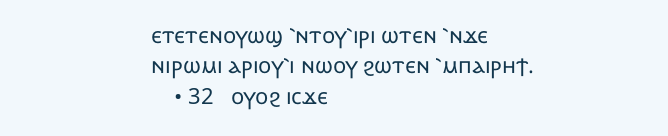ⲉⲧⲉⲧⲉⲛⲟⲩⲱϣ ⳿ⲛⲧⲟⲩ⳿ⲓⲣⲓ ⲱⲧⲉⲛ ⳿ⲛϫⲉ ⲛⲓⲣⲱⲙⲓ ⲁⲣⲓⲟⲩ⳿ⲓ ⲛⲱⲟⲩ ϩⲱⲧⲉⲛ ⳿ⲙⲡⲁⲓⲣⲏϯ.
    • 32   ⲟⲩⲟϩ ⲓⲥϫⲉ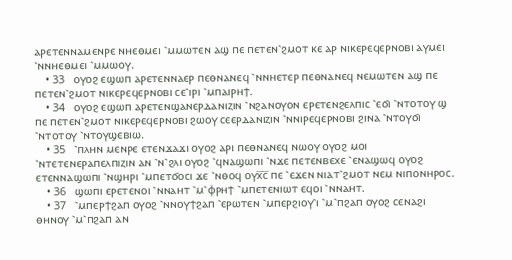ⲁⲣⲉⲧⲉⲛⲛⲁⲙⲉⲛⲣⲉ ⲛⲏⲉⲑⲙⲉⲓ ⳿ⲙⲙⲱⲧⲉⲛ ⲁϣ ⲡⲉ ⲡⲉⲧⲉⲛ⳿ϩⲙⲟⲧ ⲕⲉ ⲁⲣ ⲛⲓⲕⲉⲣⲉϥⲉⲣⲛⲟⲃⲓ ⲁⲩⲙⲉⲓ ⳿ⲛⲛⲏⲉⲑⲙⲉⲓ ⳿ⲙⲙⲱⲟⲩ.
    • 33   ⲟⲩⲟϩ ⲉϣⲱⲡ ⲁⲣⲉⲧⲉⲛⲛⲁⲉⲣ ⲡⲉⲑⲛⲁⲛⲉϥ ⳿ⲛⲛⲏⲉⲧⲉⲣ ⲡⲉⲑⲛⲁⲛⲉϥ ⲛⲉⲙⲱⲧⲉⲛ ⲁϣ ⲡⲉ ⲡⲉⲧⲉⲛ⳿ϩⲙⲟⲧ ⲛⲓⲕⲉⲣⲉϥⲉⲣⲛⲟⲃⲓ ⲥⲉ⳿ⲓⲣⲓ ⳿ⲙⲡⲁⲓⲣⲏϯ.
    • 34   ⲟⲩⲟϩ ⲉϣⲱⲡ ⲁⲣⲉⲧⲉⲛϣⲁⲛⲉⲣⲇⲁⲛⲓⲍⲓⲛ ⳿ⲛϩⲁⲛⲟⲩⲟⲛ ⲉⲣⲉⲧⲉⲛϩⲉⲗⲡⲓⲥ ⳿ⲉϭⲓ ⳿ⲛⲧⲟⲧⲟⲩ ϣ ⲡⲉ ⲡⲉⲧⲉⲛ⳿ϩⲙⲟⲧ ⲛⲓⲕⲉⲣⲉϥⲉⲣⲛⲟⲃⲓ ϩⲱⲟⲩ ⲥⲉⲉⲣⲇⲁⲛⲓⲍⲓⲛ ⳿ⲛⲛⲓⲣⲉϥⲉⲣⲛⲟⲃⲓ ϩⲓⲛⲁ ⳿ⲛⲧⲟⲩϭⲓ ⳿ⲛⲧⲟⲧⲟⲩ ⳿ⲛⲧⲟⲩϣⲉⲃⲓⲱ.
    • 35   ⳿ⲡⲗⲏⲛ ⲙⲉⲛⲣⲉ ⲉⲧⲉⲛϫⲁϫⲓ ⲟⲩⲟϩ ⲁⲣⲓ ⲡⲉⲑⲛⲁⲛⲉϥ ⲛⲱⲟⲩ ⲟⲩⲟϩ ⲙⲟⲓ ⳿ⲛⲧⲉⲧⲉⲛⲉⲣⲁⲡⲉⲗⲡⲓⲍⲓⲛ ⲁⲛ ⳿ⲛ⳿ϩⲗⲓ ⲟⲩⲟϩ ⳿ϥⲛⲁϣⲱⲡⲓ ⳿ⲛϫⲉ ⲡⲉⲧⲉⲛⲃⲉⲭⲉ ⳿ⲉⲛⲁϣⲱϥ ⲟⲩⲟϩ ⲉⲧⲉⲛⲛⲁϣⲱⲡⲓ ⳿ⲛϣⲏⲣⲓ ⳿ⲙⲡⲉⲧϭⲟⲥⲓ ϫⲉ ⳿ⲛⲑⲟϥ ⲟⲩⲭ̅ⲥ̅ ⲡⲉ ⳿ⲉϫⲉⲛ ⲛⲓⲁⲧ⳿ϩⲙⲟⲧ ⲛⲉⲙ ⲛⲓⲡⲟⲛⲏⲣⲟⲥ.
    • 36   ϣⲱⲡⲓ ⲉⲣⲉⲧⲉⲛⲟⲓ ⳿ⲛⲛⲁⲏⲧ ⳿ⲙ⳿ⲫⲣⲏϯ ⳿ⲙⲡⲉⲧⲉⲛⲓⲱⲧ ⲉϥⲟⲓ ⳿ⲛⲛⲁⲏⲧ.
    • 37   ⳿ⲙⲡⲉⲣϯϩⲁⲡ ⲟⲩⲟϩ ⳿ⲛⲛⲟⲩϯϩⲁⲡ ⳿ⲉⲣⲱⲧⲉⲛ ⳿ⲙⲡⲉⲣϩⲓⲟⲩ⳿ⲓ ⳿ⲙ⳿ⲡϩⲁⲡ ⲟⲩⲟϩ ⲥⲉⲛⲁϩⲓ ⲑⲏⲛⲟⲩ ⳿ⲙ⳿ⲡϩⲁⲡ ⲁⲛ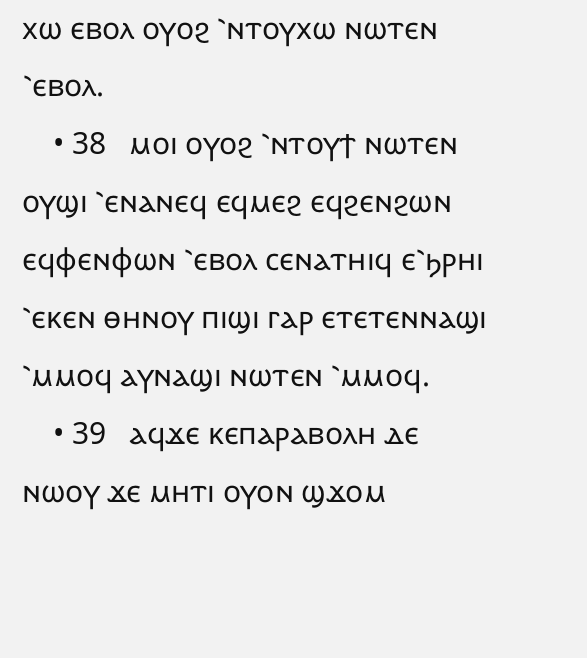ⲭⲱ ⲉⲃⲟⲗ ⲟⲩⲟϩ ⳿ⲛⲧⲟⲩⲭⲱ ⲛⲱⲧⲉⲛ ⳿ⲉⲃⲟⲗ.
    • 38   ⲙⲟⲓ ⲟⲩⲟϩ ⳿ⲛⲧⲟⲩϯ ⲛⲱⲧⲉⲛ ⲟⲩϣⲓ ⳿ⲉⲛⲁⲛⲉϥ ⲉϥⲙⲉϩ ⲉϥϩⲉⲛϩⲱⲛ ⲉϥⲫⲉⲛⲫⲱⲛ ⳿ⲉⲃⲟⲗ ⲥⲉⲛⲁⲧⲏⲓϥ ⲉ⳿ϧⲣⲏⲓ ⳿ⲉⲕⲉⲛ ⲑⲏⲛⲟⲩ ⲡⲓϣⲓ ⲅⲁⲣ ⲉⲧⲉⲧⲉⲛⲛⲁϣⲓ ⳿ⲙⲙⲟϥ ⲁⲩⲛⲁϣⲓ ⲛⲱⲧⲉⲛ ⳿ⲙⲙⲟϥ.
    • 39   ⲁϥϫⲉ ⲕⲉⲡⲁⲣⲁⲃⲟⲗⲏ ⲇⲉ ⲛⲱⲟⲩ ϫⲉ ⲙⲏⲧⲓ ⲟⲩⲟⲛ ϣϫⲟⲙ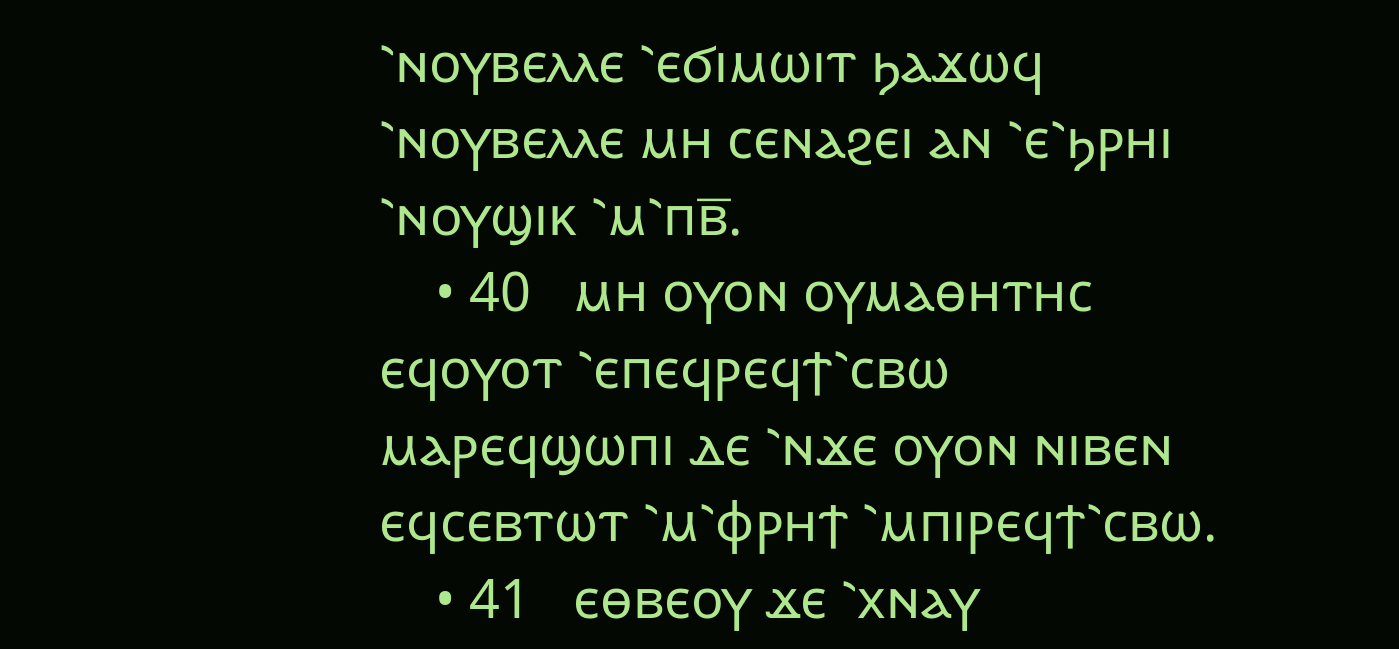⳿ⲛⲟⲩⲃⲉⲗⲗⲉ ⳿ⲉϭⲓⲙⲱⲓⲧ ϧⲁϫⲱϥ ⳿ⲛⲟⲩⲃⲉⲗⲗⲉ ⲙⲏ ⲥⲉⲛⲁϩⲉⲓ ⲁⲛ ⳿ⲉ⳿ϧⲣⲏⲓ ⳿ⲛⲟⲩϣⲓⲕ ⳿ⲙ⳿ⲡⲃ̅.
    • 40   ⲙⲏ ⲟⲩⲟⲛ ⲟⲩⲙⲁⲑⲏⲧⲏⲥ ⲉϥⲟⲩⲟⲧ ⳿ⲉⲡⲉϥⲣⲉϥϯ⳿ⲥⲃⲱ ⲙⲁⲣⲉϥϣⲱⲡⲓ ⲇⲉ ⳿ⲛϫⲉ ⲟⲩⲟⲛ ⲛⲓⲃⲉⲛ ⲉϥⲥⲉⲃⲧⲱⲧ ⳿ⲙ⳿ⲫⲣⲏϯ ⳿ⲙⲡⲓⲣⲉϥϯ⳿ⲥⲃⲱ.
    • 41   ⲉⲑⲃⲉⲟⲩ ϫⲉ ⳿ⲭⲛⲁⲩ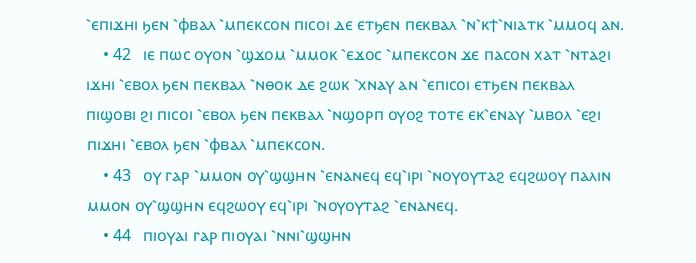⳿ⲉⲡⲓϫⲏⲓ ϧⲉⲛ ⳿ⲫⲃⲁⲗ ⳿ⲙⲡⲉⲕⲥⲟⲛ ⲡⲓⲥⲟⲓ ⲇⲉ ⲉⲧϧⲉⲛ ⲡⲉⲕⲃⲁⲗ ⳿ⲛ⳿ⲕϯ⳿ⲛⲓⲁⲧⲕ ⳿ⲙⲙⲟϥ ⲁⲛ.
    • 42   ⲓⲉ ⲡⲱⲥ ⲟⲩⲟⲛ ⳿ϣϫⲟⲙ ⳿ⲙⲙⲟⲕ ⳿ⲉϫⲟⲥ ⳿ⲙⲡⲉⲕⲥⲟⲛ ϫⲉ ⲡⲁⲥⲟⲛ ⲭⲁⲧ ⳿ⲛⲧⲁϩⲓ ⲓϫⲏⲓ ⳿ⲉⲃⲟⲗ ϧⲉⲛ ⲡⲉⲕⲃⲁⲗ ⳿ⲛⲑⲟⲕ ⲇⲉ ϩⲱⲕ ⳿ⲭⲛⲁⲩ ⲁⲛ ⳿ⲉⲡⲓⲥⲟⲓ ⲉⲧϧⲉⲛ ⲡⲉⲕⲃⲁⲗ ⲡⲓϣⲟⲃⲓ ϩⲓ ⲡⲓⲥⲟⲓ ⳿ⲉⲃⲟⲗ ϧⲉⲛ ⲡⲉⲕⲃⲁⲗ ⳿ⲛϣⲟⲣⲡ ⲟⲩⲟϩ ⲧⲟⲧⲉ ⲉⲕ⳿ⲉⲛⲁⲩ ⳿ⲙⲃⲟⲗ ⳿ⲉϩⲓ ⲡⲓϫⲏⲓ ⳿ⲉⲃⲟⲗ ϧⲉⲛ ⳿ⲫⲃⲁⲗ ⳿ⲙⲡⲉⲕⲥⲟⲛ.
    • 43   ⲟⲩ ⲅⲁⲣ ⳿ⲙⲙⲟⲛ ⲟⲩ⳿ϣϣⲏⲛ ⳿ⲉⲛⲁⲛⲉϥ ⲉϥ⳿ⲓⲣⲓ ⳿ⲛⲟⲩⲟⲩⲧⲁϩ ⲉϥϩⲱⲟⲩ ⲡⲁⲗⲓⲛ ⲙⲙⲟⲛ ⲟⲩ⳿ϣϣⲏⲛ ⲉϥϩⲱⲟⲩ ⲉϥ⳿ⲓⲣⲓ ⳿ⲛⲟⲩⲟⲩⲧⲁϩ ⳿ⲉⲛⲁⲛⲉϥ.
    • 44   ⲡⲓⲟⲩⲁⲓ ⲅⲁⲣ ⲡⲓⲟⲩⲁⲓ ⳿ⲛⲛⲓ⳿ϣϣⲏⲛ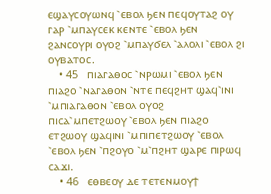ⲉϣⲁⲩⲥⲟⲩⲱⲛϥ ⳿ⲉⲃⲟⲗ ϧⲉⲛ ⲡⲉϥⲟⲩⲧⲁϩ ⲟⲩ ⲅⲁⲣ ⳿ⲙⲡⲁⲩⲥⲉⲕ ⲕⲉⲛⲧⲉ ⳿ⲉⲃⲟⲗ ϧⲉⲛ ϩⲁⲛⲥⲟⲩⲣⲓ ⲟⲩⲟϩ ⳿ⲙⲡⲁⲩϭⲉⲗ ⳿ⲁⲗⲟⲗⲓ ⳿ⲉⲃⲟⲗ ϩⲓ ⲟⲩⲃⲁⲧⲟⲥ.
    • 45   ⲡⲓⲁⲅⲁⲑⲟⲥ ⳿ⲛⲣⲱⲙⲓ ⳿ⲉⲃⲟⲗ ϧⲉⲛ ⲡⲓⲁϩⲟ ⳿ⲛⲁⲅⲁⲑⲟⲛ ⳿ⲛⲧⲉ ⲡⲉϥϩⲏⲧ ϣⲁϥ⳿ⲓⲛⲓ ⳿ⲙⲡⲓⲁⲅⲁⲑⲟⲛ ⳿ⲉⲃⲟⲗ ⲟⲩⲟϩ ⲡⲓⲥⲁ⳿ⲙⲡⲉⲧϩⲱⲟⲩ ⳿ⲉⲃⲟⲗ ϧⲉⲛ ⲡⲓⲁϩⲟ ⲉⲧϩⲱⲟⲩ ϣⲁϥⲓⲛⲓ ⳿ⲙⲡⲓⲡⲉⲧϩⲱⲟⲩ ⳿ⲉⲃⲟⲗ ⳿ⲉⲃⲟⲗ ϧⲉⲛ ⳿ⲡϩⲟⲩⲟ ⳿ⲙ⳿ⲡϩⲏⲧ ϣⲁⲣⲉ ⲡⲓⲣⲱϥ ⲥⲁϫⲓ.
    • 46   ⲉⲑⲃⲉⲟⲩ ⲇⲉ ⲧⲉⲧⲉⲛⲙⲟⲩϯ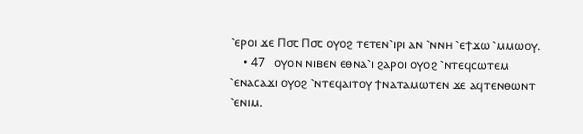⳿ⲉⲣⲟⲓ ϫⲉ Ⲡ⳪ Ⲡ⳪ ⲟⲩⲟϩ ⲧⲉⲧⲉⲛ⳿ⲓⲣⲓ ⲁⲛ ⳿ⲛⲛⲏ ⳿ⲉϯϫⲱ ⳿ⲙⲙⲱⲟⲩ.
    • 47   ⲟⲩⲟⲛ ⲛⲓⲃⲉⲛ ⲉⲑⲛⲁ⳿ⲓ ϩⲁⲣⲟⲓ ⲟⲩⲟϩ ⳿ⲛⲧⲉϥⲥⲱⲧⲉⲙ ⳿ⲉⲛⲁⲥⲁϫⲓ ⲟⲩⲟϩ ⳿ⲛⲧⲉϥⲁⲓⲧⲟⲩ ϯⲛⲁⲧⲁⲙⲱⲧⲉⲛ ϫⲉ ⲁϥⲧⲉⲛⲑⲱⲛⲧ ⳿ⲉⲛⲓⲙ.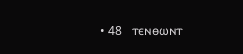• 48   ⲧⲉⲛⲑⲱⲛⲧ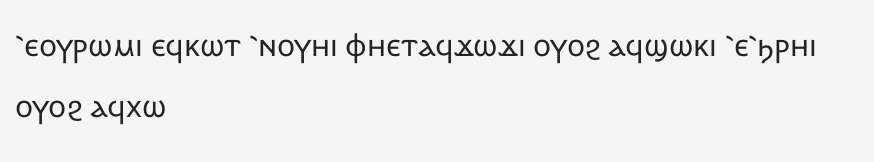⳿ⲉⲟⲩⲣⲱⲙⲓ ⲉϥⲕⲱⲧ ⳿ⲛⲟⲩⲏⲓ ⲫⲏⲉⲧⲁϥϫⲱϫⲓ ⲟⲩⲟϩ ⲁϥϣⲱⲕⲓ ⳿ⲉ⳿ϧⲣⲏⲓ ⲟⲩⲟϩ ⲁϥⲭⲱ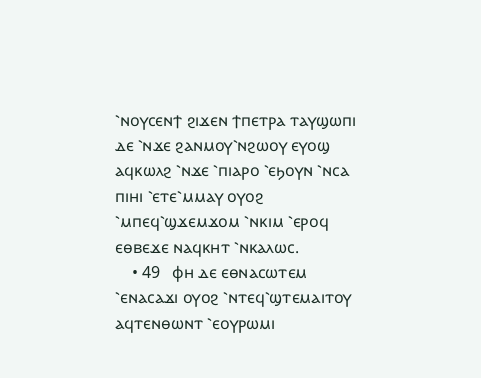⳿ⲛⲟⲩⲥⲉⲛϯ ϩⲓϫⲉⲛ ϯⲡⲉⲧⲣⲁ ⲧⲁⲩϣⲱⲡⲓ ⲇⲉ ⳿ⲛϫⲉ ϩⲁⲛⲙⲟⲩ⳿ⲛϩⲱⲟⲩ ⲉⲩⲟϣ ⲁϥⲕⲱⲗϩ ⳿ⲛϫⲉ ⳿ⲡⲓⲁⲣⲟ ⳿ⲉϧⲟⲩⲛ ⳿ⲛⲥⲁ ⲡⲓⲏⲓ ⳿ⲉⲧⲉ⳿ⲙⲙⲁⲩ ⲟⲩⲟϩ ⳿ⲙⲡⲉϥ⳿ϣϫⲉⲙϫⲟⲙ ⳿ⲛⲕⲓⲙ ⳿ⲉⲣⲟϥ ⲉⲑⲃⲉϫⲉ ⲛⲁϥⲕⲏⲧ ⳿ⲛⲕⲁⲗⲱⲥ.
    • 49   ⲫⲏ ⲇⲉ ⲉⲑⲛⲁⲥⲱⲧⲉⲙ ⳿ⲉⲛⲁⲥⲁϫⲓ ⲟⲩⲟϩ ⳿ⲛⲧⲉϥ⳿ϣⲧⲉⲙⲁⲓⲧⲟⲩ ⲁϥⲧⲉⲛⲑⲱⲛⲧ ⳿ⲉⲟⲩⲣⲱⲙⲓ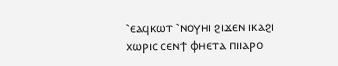⳿ⲉⲁϥⲕⲱⲧ ⳿ⲛⲟⲩⲏⲓ ϩⲓϫⲉⲛ ⲓⲕⲁϩⲓ ⲭⲱⲣⲓⲥ ⲥⲉⲛϯ ⲫⲏⲉⲧⲁ ⲡⲓⲓⲁⲣⲟ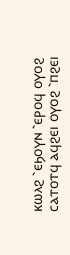ⲕⲱⲗϩ ⳿ⲉϧⲟⲩⲛ ⳿ⲉⲣⲟϥ ⲟⲩⲟϩ ⲥⲁⲧⲟⲧϥ ⲁϥϩⲉⲓ ⲟⲩⲟϩ ⳿ⲡϩⲉⲓ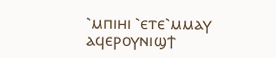⳿ⲙⲡⲓⲏⲓ ⳿ⲉⲧⲉ⳿ⲙⲙⲁⲩ ⲁϥⲉⲣⲟⲩⲛⲓϣϯ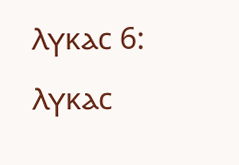Ⲗⲩⲕⲁⲥ 6:
Ⲗⲩⲕⲁⲥ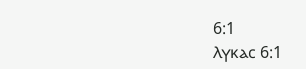6:1
Ⲗⲩⲕⲁⲥ 6:1